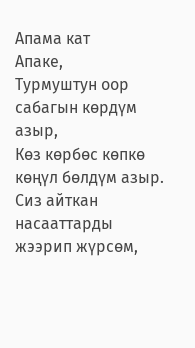Апама кат
Апаке,
Турмуштун оор сабагын көрдүм азыр,
Көз көрбөс көпкө көңүл бөлдүм азыр.
Сиз айткан насааттарды жээрип жүрсөм,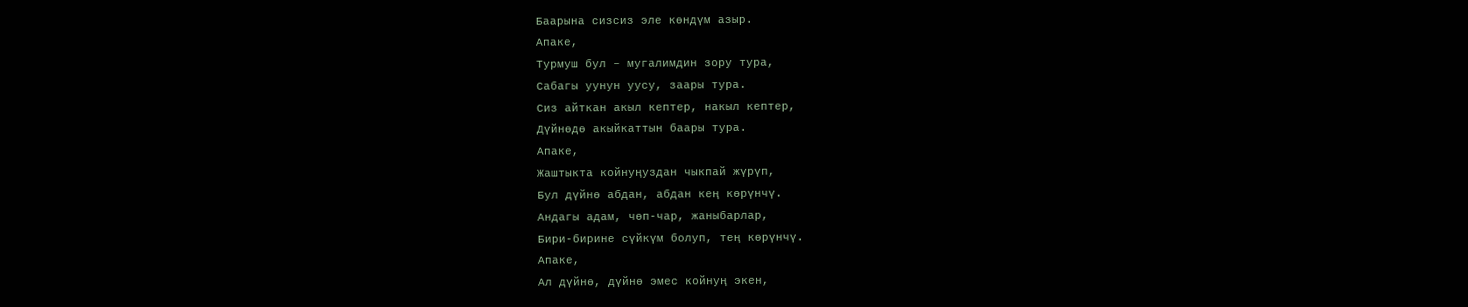Баарына сизсиз эле көндүм азыр.
Апаке,
Турмуш бул – мугалимдин зору тура,
Сабагы уунун уусу, заары тура.
Сиз айткан акыл кептер, накыл кептер,
Дүйнөдө акыйкаттын баары тура.
Апаке,
Жаштыкта койнуңуздан чыкпай жүрүп,
Бул дүйнө абдан, абдан кең көрүнчү.
Андагы адам, чөп-чар, жаныбарлар,
Бири-бирине сүйкүм болуп, тең көрүнчү.
Апаке,
Ал дүйнө, дүйнө эмес койнуң экен,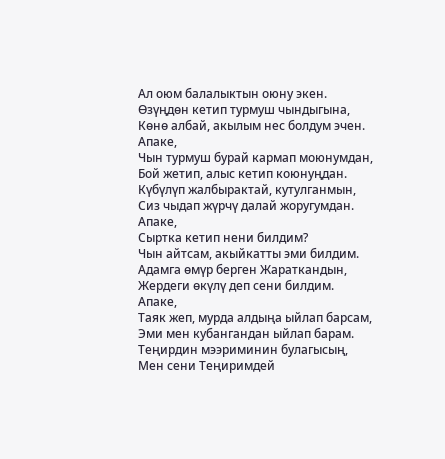Ал оюм балалыктын оюну экен.
Өзүңдөн кетип турмуш чындыгына,
Көнө албай, акылым нес болдум эчен.
Апаке,
Чын турмуш бурай кармап моюнумдан,
Бой жетип, алыс кетип коюнуңдан.
Күбүлүп жалбырактай, кутулганмын,
Сиз чыдап жүрчү далай жоругумдан.
Апаке,
Сыртка кетип нени билдим?
Чын айтсам, акыйкатты эми билдим.
Адамга өмүр берген Жараткандын,
Жердеги өкүлү деп сени билдим.
Апаке,
Таяк жеп, мурда алдыңа ыйлап барсам,
Эми мен кубангандан ыйлап барам.
Теңирдин мээриминин булагысың,
Мен сени Теңиримдей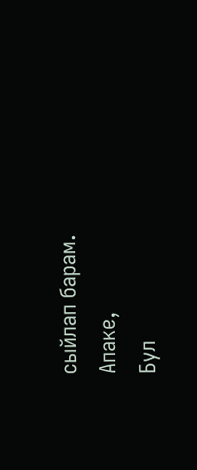сыйлап барам.
Апаке,
Бул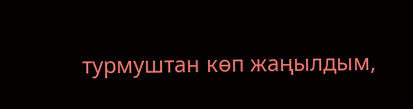турмуштан көп жаңылдым,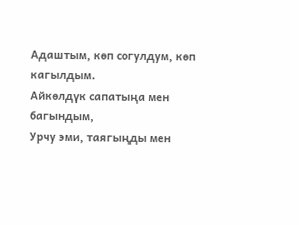Адаштым, көп согулдум, көп кагылдым.
Айкөлдүк сапатыңа мен багындым,
Урчу эми, таягыңды мен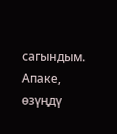сагындым.
Апаке, өзүңдү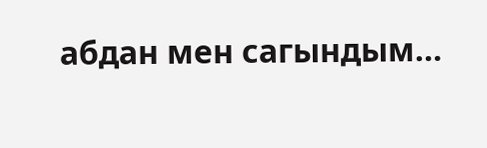абдан мен сагындым…